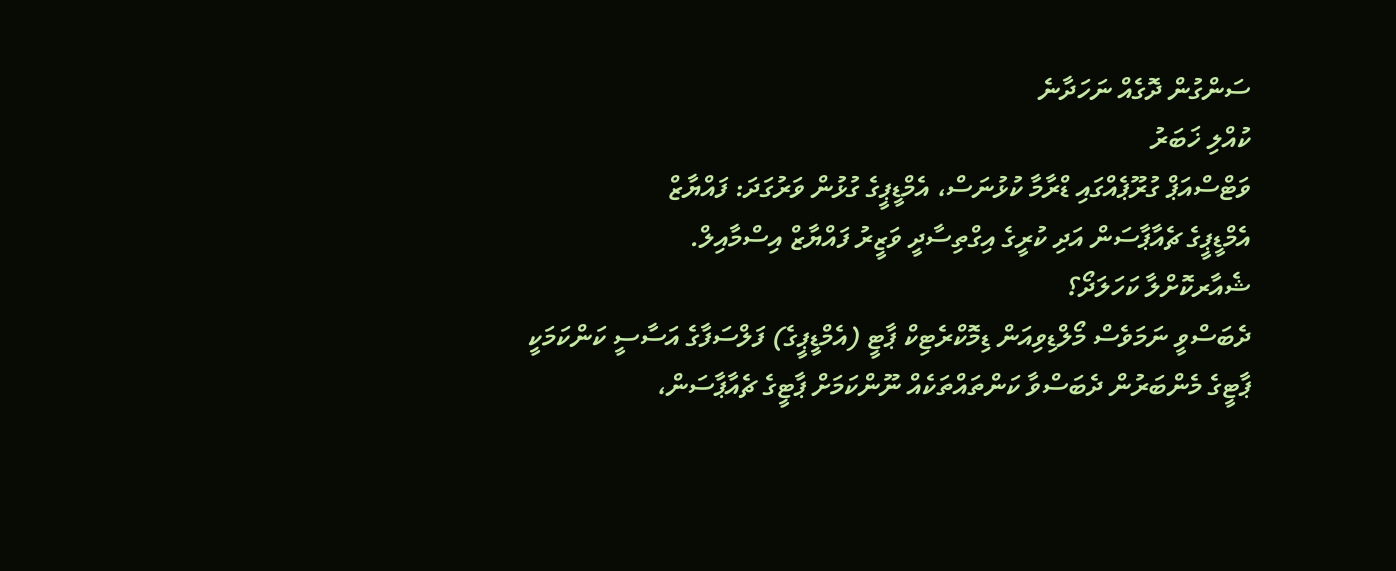ސަންގުން ދޮގެއް ނަހަދާނެ
ކުއްލި ޚަބަރު
ވަޓްސްއަޕް ގުރޫޕެއްގައި ޑްރާމާ ކުޅުނަސް، އެމްޑީޕީގެ ގުޅުން ވަރުގަދަ: ފައްޔާޒް
އެމްޑީޕީގެ ޗެއާޕާސަން އަދި ކުރީގެ އިގްތިސާދީ ވަޒީރު ފައްޔާޒް އިސްމާއިލް.
ޝެއާރކޮށްލާ ކަހަލަދޯ؟
ދެބަސްވީ ނަމަވެސް މޯލްޑިވިއަން ޑިމޮކްރެޓިކް ޕާޓީ (އެމްޑީޕީގެ) ފަލްސަފާގެ އަސާސީ ކަންކަމަކީ ޕާޓީގެ މެންބަރުން ދެބަސްވާ ކަންތައްތަކެއް ނޫންކަމަށް ޕާޓީގެ ޗެއާޕާސަން،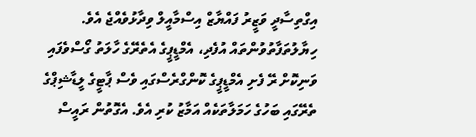އިގްތިސާދީ ވަޒީރު ފައްޔާޒް އިސްމާއީލް ވިދާޅުވެއްޖެ އެވެ.
ހިޔާލުތަފާތުވުންތައް އުފެދި، އެމްޑީޕީގެ އެތެރޭގެ ހާލަތު ގޯސްވެފައި ވަނިކޮށް ރޭ ފެށި އެމްޑީޕީގެ ކޮންގްރެސްގައި ވެސް ޕާޓީގެ ލީޑާޝިޕްގެ ތެރޭގައި ބަހުގެ ހަމަލާތަކެއް އަމާޒު ކުރި އެވެ. އެގޮތުން ރައީސް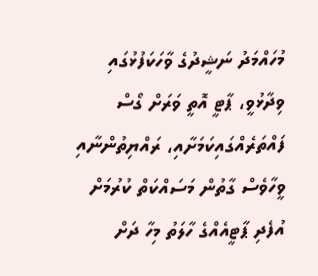މުހައްމަދު ނަޝީދުގެ ވާހަކަފުޅުގައި ވިދާޅުވީ، ޕާޓީ އޮތީ ވަރަށް ގޯސް ފައްތަރެއްގައިކަމަށާއި، ރައްޔިތުންނާއި ވީހާވެސް ގާތުން މަސައްކަތް ކުރުމަށް އުފެދި ޕާޓީއެއްގެ ހާލަތު މިހާ ދަށް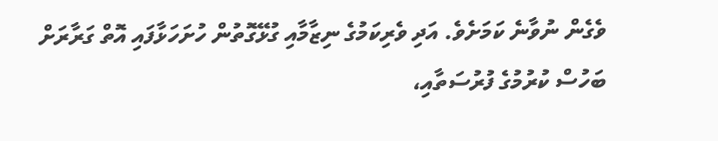ވެގެން ނުވާނެ ކަމަށެވެ. އަދި ވެރިކަމުގެ ނިޒާމާއި ގުޅޭގޮތުން ހުށަހަޅާފައި އޮތް ގަރާރަށް ބަހުސް ކުރުމުގެ ފުރުސަތާއި،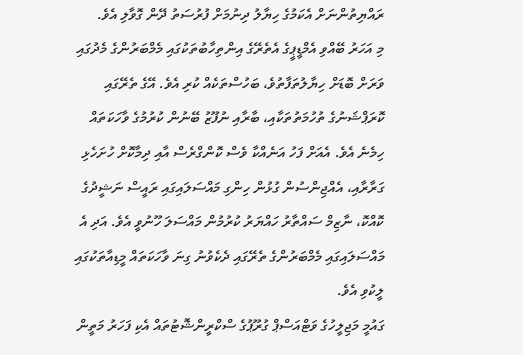ރައްޔިތުންނަށް އެކަމުގެ ހިޔާލު ދިނުމަށް ފުރުސަތު ދޭން ގޮވާލި އެވެ.
މި އަހަރު ބޭއްވި އެމްޑީޕީގެ އެތެރޭގެ އިންތިހާބުތަކުގައި މެމްބަރުންގެ މެދުގައި ވަރަށް ބޮޑަށް ހިޔާލުތަފާތުވެ، ބަހުސްތަކެއް ކުރި އެވެ. އޭގެ ތެރޭގައި ކޮރަޕްޝަނުގެ ތުހުމަތުތަކާއި، ބާރާއި ނުފޫޒު ބޭނުން ކުރުމުގެ ވާހަކަތައް ހިމެނެ އެވެ. އެއަށް ފަހު އަނެއްކާ ވެސް ކޮންގްރެސް އާއި ދިމާކޮށް ހުށަހެޅި ގަރާރާއި، އެއްޖިންސުން ގުޅުން ހިންގި މައްސަލައިގައި ރައީސް ނަޝީދުގެ ކޮއްކޮ، ނާޒިމް ސައްތާރު ހައްޔަރު ކުރުމުން މައްސަލަ ހޫނުވީ އެވެ. އަދި އެ މައްސަލައިގައި މެމްބަރުންގެ ތެރޭގައި ދެކެވުނު ގިނަ ވާހަކަތައް މީޑިއާތަކުގައި ލީކުވި އެވެ.
ގައުމީ މަޖިލީހުގެ ވަޓްއަސްޕް ގުރޫޕުގެ ސްކްރީންޝޮޓުތައް އެކި ފަހަރު މަތީން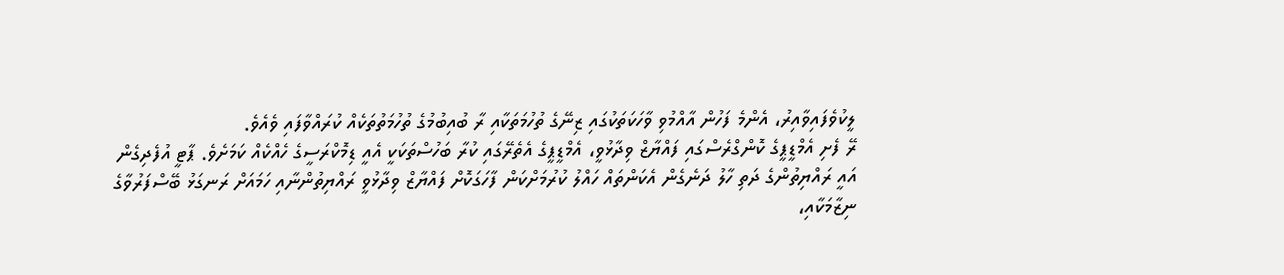ލީކުވެފައިވާއިރު، އެންމެ ފަހުން އާއްމުވި ވާހަކަތަކުގައި ޒިނޭގެ ތުހުމަތަކާއި ރާ ބުއިބުމުގެ ތުހުމަތުތަކެއް ކުރައްވާފައި ވެއެވެ.
ރޭ ފެށި އެމްޑީޕީގެ ކޮންގްރެސްގައި ފައްޔާޒް ވިދާޅުވީ، އެމްޑީޕީގެ އެތެރޭގައި ކުރާ ބަހުސްތަކަކީ އެއީ ޑިމޮކްރަސީގެ ހެއްކެއް ކަމަށެވެ. ޕާޓީ އުފެދިގެން އައީ ރައްޔިތުންގެ ދަތި ހާލު ދަނެގެން އެކަންތައް ހައްލު ކުރުމަށްކަން ފާހަގަކޮށް ފައްޔާޒް ވިދާޅުވީ ރައްޔިތުންނާއި ހަމައަށް ރަނގަޅު ބޭސްފަރުވާގެ ނިޒާމަކާއި،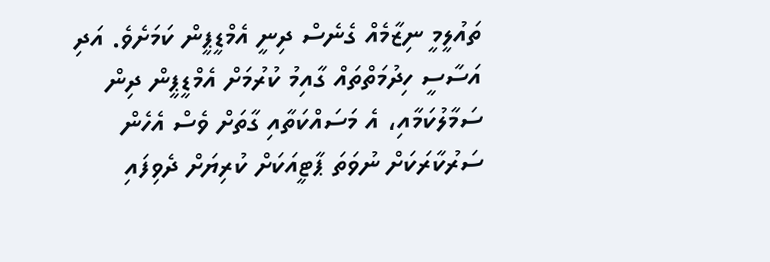ތައުލީމީ ނިޒާމެއް ގެނެސް ދިނީ އެމްޑީޕީން ކަމަށެވެ. އަދި އަސާސީ ހިދުމަތްތައް ގާއިމު ކުރުމަށް އެމްޑީޕީން ދިން ސަމާލުކަމާއި، އެ މަސައްކަތާއި ގާތަށް ވެސް އެހެން ސަރުކާރަކަށް ނުވަތަ ޕާޓީއަކަށް ކުރިޔަށް ދެވިފައި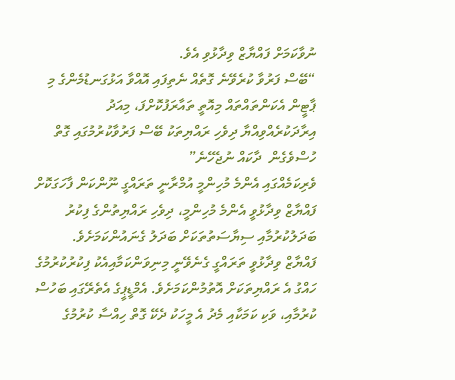ނުވާކަމަށް ފައްޔާޒް ވިދާޅުވި އެވެ.
“ބޭސް ފަރުވާ ކުރެވޭނެ ގޮތެއް ނެތިފައި އޮއްވާ އަޅުގަނޑުމެންގެ މި ޕާޓީން އެކަންތައްތައް މިއޮތީ ތައާރަފުކޮށްފަ، މިއަދު އިރާދަކުރެއްވިއްޔާ ދިވެހި ރައްޔިތަކު ބޭސް ފަރުވާކުރުމުގައި ގޮތް ހުސްވެގެން  ދާކައް ނުޖެހޭނެ”
ވެރިކަމެއްގައި އެންމެ މުހިންމީ އުމްރާނީ ތަރައްގީ ނޫންކަން ފާހަގަކޮށް ފައްޔާޒް ވިދާޅުވީ އެންމެ މުހިންމީ، ދިވެހި ރައްޔިތުންގެ ފިކުރު ބަދަލުކުރުމާއި ސިޔާސަތުތަކަށް ބަދަލު ގެނައުންކަމަށެވެ.
ފައްޔާޒް ވިދާޅުވީ ތަރައްގީ ގެނެވޭނީ މިނިވަންކަމާއިއެކު ފިކުރުކުރުމުގެ ހައްގު އެ ރައްޔިތަކަށް އޮތުމުންކަމަށެވެ. އެމްޑީޕީގެ އެތެރޭގައި ބަހުސް ކުރުމާއި، ވަކި ކަމަކާއި މެދު އެ މީހަކު ދެކޭ ގޮތް ހިއްސާ ކުރުމުގެ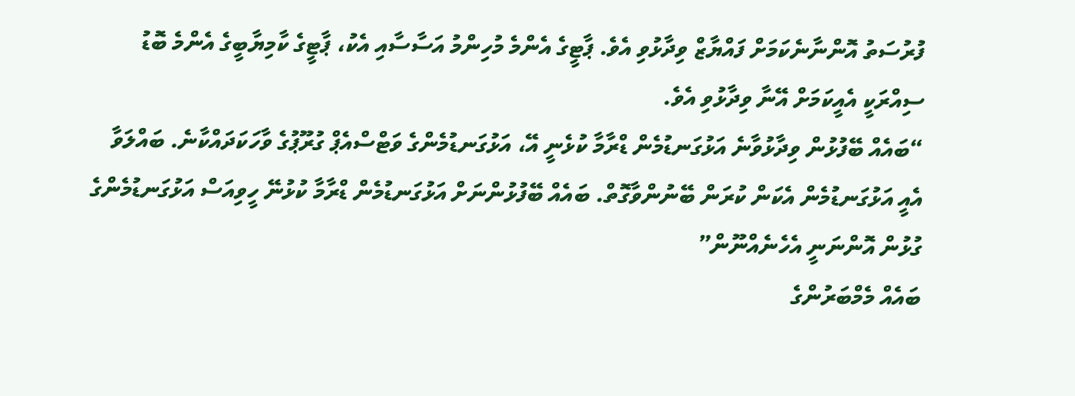ފުރުސަތު އޮންނާނެކަމަށް ފައްޔާޒް ވިދާޅުވި އެވެ. ޕާޓީގެ އެންމެ މުހިންމު އަސާސާއި އެކު، ޕާޓީގެ ކާމިޔާބީގެ އެންމެ ބޮޑު ސިއްރަކީ އެއީކަމަށް އޭނާ ވިދާޅުވި އެވެ.
“ބައެއް ބޭފުޅުން ވިދާޅުވާނެ އަޅުގަނޑުމެން ޑްރާމާ ކުޅެނީ އޭ، އަޅުގަނޑުމެންގެ ވަޓްސްއެޕް ގުރޫޕުގެ ވާހަކަދައްކާނެ. ބައްލަވާ އެއީ އަޅުގަނޑުމެން އެކަން ކުރަން ބޭނުންވާގޮތް. ބައެއް ބޭފުޅުންނަށް އަޅުގަނޑުމެން ޑްރާމާ ކުޅުނޭ ހީވިއަސް އަޅުގަނޑުމެންގެ ގުޅުން އޮންނަނީ އެހެނެއްނޫން”
ބައެއް މެމްބަރުންގެ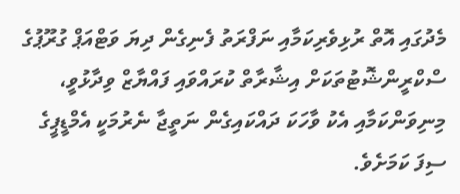މެދުގައި އޮތް ރުޅިވެރިކަމާއި ނަފްރަތު ފެނިގެން ދިޔަ ވަޓްއަޕް ގުރޫޕުގެ ސްކްރީންޝޮޓުތަކަށް އިޝާރާތް ކުރައްވައި ފައްޔާޒް ވިދާޅުވީ، މިނިވަންކަމާއި އެކު ވާހަކަ ދައްކައިގެން ނަތީޖާ ނެރުމަކީ އެމްޑީޕީގެ ސިފަ ކަމަށެވެ.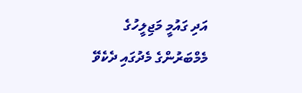އަދި ގައުމީ މަޖިލީހުގެ މެމްބަރުންގެ މެދުގައި ދެކެވޭ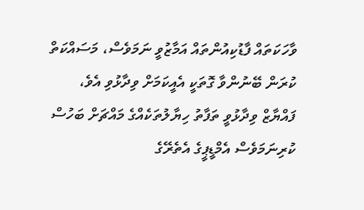ވާހަކަތައް ފާޑުކިއުންތައް އަމާޒުވީ ނަމަވެސް، މަސައްކަތް ކުރަން ބޭނުންވާ ގޮތަކީ އެއީކަމަށް ވިދާޅުވި އެވެ،
ފައްޔާޒް ވިދާޅުވީ ތަފާތު ހިޔާލުތަކެއްގެ މައްޗަށް ބަހުސް ކުރިނަމަވެސް އެމްޑީޕީގެ އެތެރޭގެ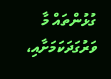ގުޅުންތައް މާ ވަރުގަދަކަމަށާއި،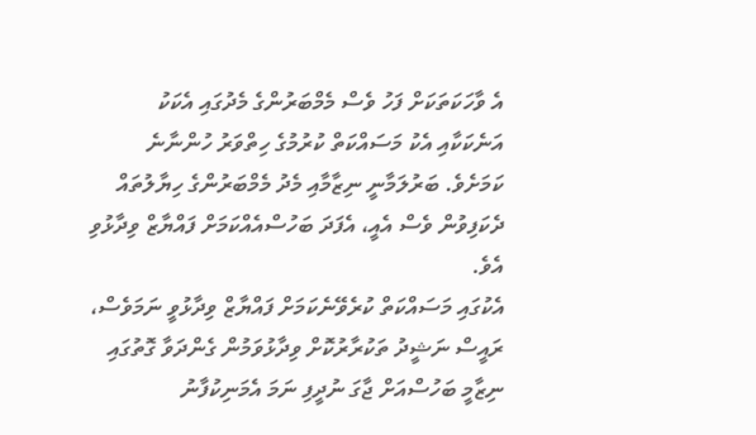އެ ވާހަކަތަކަށް ފަހު ވެސް މެމްބަރުންގެ މެދުގައި އެކަކު އަނެކަކާއި އެކު މަސައްކަތް ކުރުމުގެ ހިތްވަރު ހުންނާނެ ކަމަށެވެ. ބަރުލަމާނީ ނިޒާމާއި މެދު މެމްބަރުންގެ ހިޔާލުތައް ދެކަފިވުން ވެސް އެއީ، އެފަދަ ބަހުސްއެއްކަމަށް ފައްޔާޒް ވިދާޅުވި އެވެ.
އެކުގައި މަސައްކަތް ކުރެވޭނެކަމަށް ފައްޔާޒް ވިދާޅުވީ ނަމަވެސް، ރައީސް ނަޝީދު ތަކުރާރުކޮށް ވިދާޅުވަމުން ގެންދަވާ ގޮތުގައި ނިޒާމީ ބަހުސްއަށް ޖާގަ ނުދީފި ނަމަ އެމަނިކުފާނު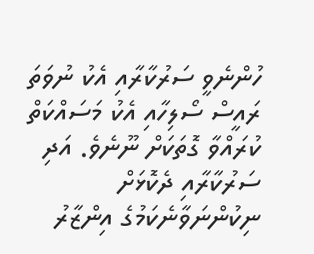ހުންނެވީ ސަރުކާރާއި އެކު ނުވަތަ ރައީސް ސޯލިހާއި އެކު މަސައްކަތް ކުރައްވާ ގޮތަކަށް ނޫނެވެ. އަދި ސަރުކާރާއި ދެކޮޅަށް ނިކުންނަވާނެކަމުގެ އިންޒާރު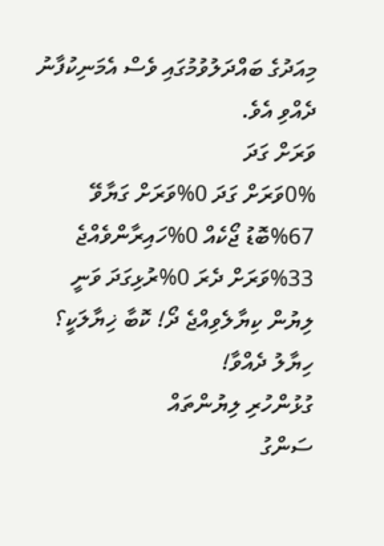މިއަދުގެ ބައްދަލުވުމުގައި ވެސް އެމަނިކުފާނު ދެއްވި އެވެ.
ވަރަށް ގަދަ
0%ވަރަށް ގަދަ 0%ވަރަށް ގަޔާވޭ 67%ބޮޑު ޖޯކެއް 0%ހައިރާންވެއްޖެ 33%ވަރަށް ދެރަ 0%ރުޅިގަދަ ވަނީ
ލިޔުން ކިޔާލެވިއްޖެ ދޯ! ކޮބާ ޚިޔާލަކީ؟
ހިޔާލު ދެއްވާ!
ގުޅުންހުރި ލިޔުންތައް
ސަންގު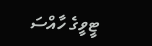ޓީވީގެ ހާއްސަ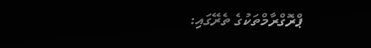ޕްރޮގްރާމްތަކުގެ ތެރޭގައި: